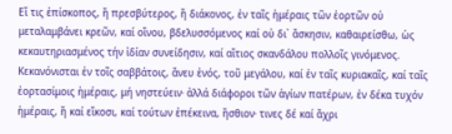Εἴ τις ἐπίσκοπος, ἤ πρεσβύτερος, ἤ διάκονος, ἐν ταῖς ἡμέραις τῶν ἑορτῶν οὐ μεταλαμβάνει κρεῶν, καί οἴνου, βδελυσσόμενος καί οὐ δι᾿ ἄσκησιν, καθαιρείσθω, ὡς κεκαυτηριασμένος τήν ἰδίαν συνείδησιν, καί αἴτιος σκανδάλου πολλοῖς γινόμενος.
Κεκανόνισται ἐν τοῖς σαββάτοις, ἄνευ ἑνός, τοῦ μεγάλου, καί ἐν ταῖς κυριακαῖς, καί ταῖς ἐορτασίμοις ἡμέραις, μή νηστεύειν∙ ἀλλά διάφοροι τῶν ἁγίων πατέρων, ἐν δέκα τυχόν ἡμέραις, ἤ καί εἴκοσι, καί τούτων ἐπέκεινα, ἤσθιον∙ τινες δέ καί ἄχρι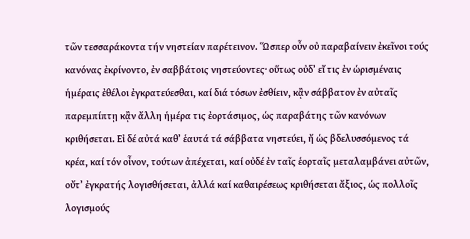τῶν τεσσαράκοντα τήν νηστείαν παρέτεινον. Ὥσπερ οὖν οὐ παραβαίνειν ἐκεῖνοι τούς κανόνας ἐκρίνοντο, ἐν σαββάτοις νηστεύοντες∙ οὕτως οὐδ’ εἴ τις ἐν ὡρισμέναις ἡμέραις ἐθέλοι ἐγκρατεύεσθαι, καί διά τόσων ἐσθίειν, κᾂν σάββατον ἐν αὐταῖς παρεμπίπτῃ κᾂν ἄλλη ἡμέρα τις ἐορτάσιμος, ὡς παραβάτης τῶν κανόνων κριθήσεται. Εἰ δέ αὐτά καθ’ ἑαυτά τά σάββατα νηστεύει, ἤ ὡς βδελυσσόμενος τά κρέα, καί τόν οἶνον, τούτων ἀπέχεται, καί οὐδέ ἐν ταῖς ἑορταῖς μεταλαμβάνει αὐτῶν, οὔτ’ ἐγκρατής λογισθήσεται, ἀλλά καί καθαιρέσεως κριθήσεται ἄξιος, ὡς πολλοῖς λογισμούς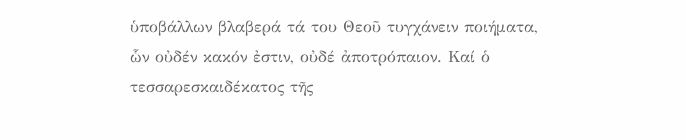ὑποβάλλων βλαβερά τά του Θεοῦ τυγχάνειν ποιήματα, ὧν οὐδέν κακόν ἐστιν, οὐδέ ἀποτρόπαιον. Καί ὁ τεσσαρεσκαιδέκατος τῆς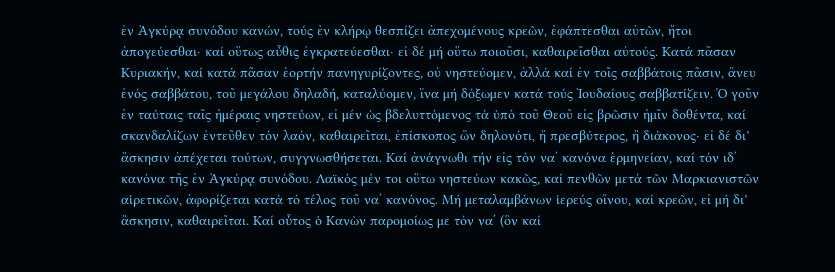ἐν Ἀγκύρᾳ συνόδου κανών, τούς ἐν κλήρῳ θεσπίζει ἀπεχομένους κρεῶν, ἐφάπτεσθαι αὐτῶν, ἤτοι ἀπογεύεσθαι∙ καί οὕτως αὖθις ἐγκρατεύεσθαι∙ εἰ δέ μή οὕτω ποιοῦσι, καθαιρεῖσθαι αὐτούς. Κατά πᾶσαν Κυριακήν, καί κατά πᾶσαν ἑορτήν πανηγυρίζοντες, οὐ νηστεύομεν, ἀλλά καί ἐν τοῖς σαββάτοις πᾶσιν, ἄνευ ἐνός σαββάτου, τοῦ μεγάλου δηλαδή, καταλύομεν, ἵνα μή δόξωμεν κατά τούς Ἰουδαίους σαββατίζειν. Ὁ γοῦν ἐν ταύταις ταῖς ἡμέραις νηστεύων, εἰ μέν ὡς βδελυττόμενος τά ὑπό τοῦ Θεοῦ εἰς βρῶσιν ἡμῖν δοθέντα, καί σκανδαλίζων ἐντεῦθεν τόν λαόν, καθαιρεῖται, ἐπίσκοπος ὢν δηλονότι, ἤ πρεσβύτερος, ἤ διάκονος∙ εἰ δέ δι’ ἄσκησιν ἀπέχεται τούτων, συγγνωσθήσεται. Καί ἀνάγνωθι τήν εἰς τόν να΄ κανόνα ἑρμηνείαν, καί τόν ιδ΄ κανόνα τῆς ἐν Ἀγκύρᾳ συνόδου. Λαϊκός μέν τοι οὕτω νηστεύων κακῶς, καί πενθῶν μετά τῶν Μαρκιανιστῶν αἱρετικῶν, ἀφορίζεται κατά τό τέλος τοῦ να΄ κανόνος. Μή μεταλαμβάνων ἱερεύς οἴνου, καί κρεῶν, εἰ μή δι’ ἄσκησιν, καθαιρεῖται. Καί οὗτος ὁ Κανὼν παρομοίως με τόν να΄ (ὃν καί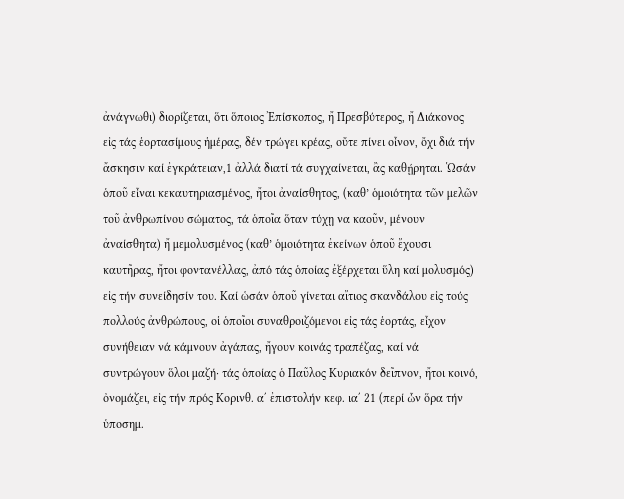ἀνάγνωθι) διορίζεται, ὅτι ὅποιος Ἐπίσκοπος, ἤ Πρεσβύτερος, ἤ Διάκονος εἰς τάς ἑορτασίμους ἡμέρας, δέν τρώγει κρέας, οὔτε πίνει οἶνον, ὄχι διά τήν ἄσκησιν καί ἐγκράτειαν,1 ἀλλά διατί τά συγχαίνεται, ἂς καθῄρηται. Ὡσάν ὁποῦ εἶναι κεκαυτηριασμένος, ἤτοι ἀναίσθητος, (καθ’ ὁμοιότητα τῶν μελῶν τοῦ ἀνθρωπίνου σώματος, τά ὁποῖα ὅταν τύχῃ να καοῦν, μένουν ἀναίσθητα) ἤ μεμολυσμένος (καθ’ ὁμοιότητα ἐκείνων ὁποῦ ἔχουσι καυτῆρας, ἤτοι φοντανέλλας, ἀπό τάς ὁποίας ἐξέρχεται ὕλη καί μολυσμός) εἰς τήν συνείδησίν του. Καί ὡσάν ὁποῦ γίνεται αἴτιος σκανδάλου εἰς τούς πολλούς ἀνθρώπους, οἱ ὁποῖοι συναθροιζόμενοι εἰς τάς ἑορτάς, εἶχον συνήθειαν νά κάμνουν ἀγάπας, ἤγουν κοινάς τραπέζας, καί νά συντρώγουν ὅλοι μαζή∙ τάς ὁποίας ὁ Παῦλος Κυριακόν δεῖπνον, ἤτοι κοινό, ὀνομάζει, εἰς τήν πρός Κορινθ. α΄ ἐπιστολήν κεφ. ια΄ 21 (περί ὧν ὅρα τήν ὑποσημ.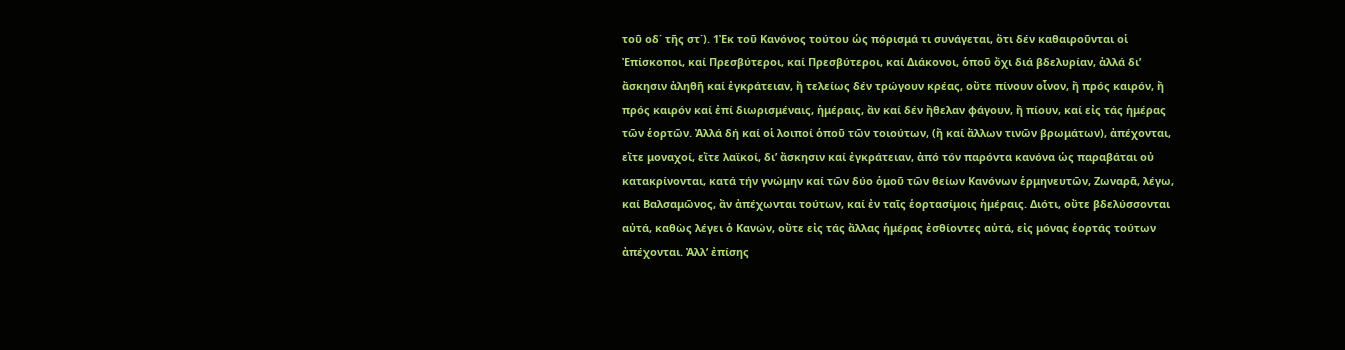τοῦ οδ΄ τῆς στ΄). 1Ἐκ τοῦ Κανόνος τούτου ὡς πόρισμά τι συνάγεται, ὅτι δέν καθαιροῦνται οἱ Ἐπίσκοποι, καί Πρεσβύτεροι, καί Πρεσβύτεροι, καί Διάκονοι, ὁποῦ ὄχι διά βδελυρίαν, ἀλλά δι’ ἄσκησιν ἀληθῆ καί ἐγκράτειαν, ἤ τελείως δέν τρώγουν κρέας, οὔτε πίνουν οἶνον, ἤ πρός καιρόν, ἤ πρός καιρόν καί ἐπί διωρισμέναις, ἡμέραις, ἂν καί δέν ἤθελαν φάγουν, ἤ πίουν, καί εἰς τάς ἡμέρας τῶν ἑορτῶν. Ἀλλά δή καί οἱ λοιποί ὁποῦ τῶν τοιούτων, (ἤ καί ἄλλων τινῶν βρωμάτων), ἀπέχονται, εἴτε μοναχοί, εἴτε λαϊκοί, δι’ ἄσκησιν καί ἐγκράτειαν, ἀπό τόν παρόντα κανόνα ὡς παραβάται οὐ κατακρίνονται, κατά τήν γνώμην καί τῶν δύο ὁμοῦ τῶν θείων Κανόνων ἑρμηνευτῶν, Ζωναρᾶ, λέγω, καί Βαλσαμῶνος, ἂν ἀπέχωνται τούτων, καί ἐν ταῖς ἑορτασίμοις ἡμέραις. Διότι, οὔτε βδελύσσονται αὐτά, καθὼς λέγει ὁ Κανών, οὔτε εἰς τάς ἄλλας ἡμέρας ἐσθίοντες αὐτά, εἰς μόνας ἑορτάς τούτων ἀπέχονται. Ἀλλ’ ἐπίσης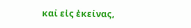καί εἰς ἐκείνας,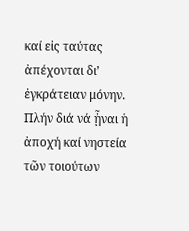καί εἰς ταύτας ἀπέχονται δι’ ἐγκράτειαν μόνην. Πλήν διά νά ᾖναι ἡ ἀποχή καί νηστεία τῶν τοιούτων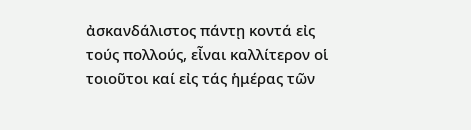ἀσκανδάλιστος πάντῃ κοντά εἰς τούς πολλούς, εἶναι καλλίτερον οἱ τοιοῦτοι καί εἰς τάς ἡμέρας τῶν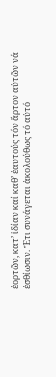ἑορτῶν, κατ’ ἰδίαν καί καθ’ ἑαυτούς τόν ἄρτον αὐτῶν νά ἐσθίωσιν. Ἔτι συνάγεται ἀκολούθως τό αὐτό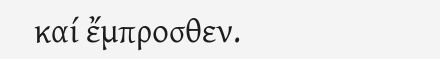καί ἔμπροσθεν.